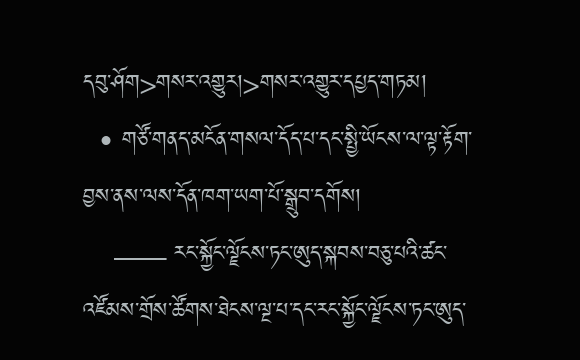དབུ་ཤོག>གསར་འགྱུར།>གསར་འགྱུར་དཔྱད་གཏམ།
  • གཙོ་གནད་མངོན་གསལ་དོད་པ་དང་སྤྱི་ཡོངས་ལ་ལྟ་རྟོག་བྱས་ནས་ལས་དོན་ཁག་ཡག་པོ་སྒྲུབ་དགོས།
    —— རང་སྐྱོང་ལྗོངས་ཏང་ཨུད་སྐབས་བཅུ་པའི་ཚང་འཛོམས་གྲོས་ཚོགས་ཐེངས་ལྔ་པ་དང་རང་སྐྱོང་ལྗོངས་ཏང་ཨུད་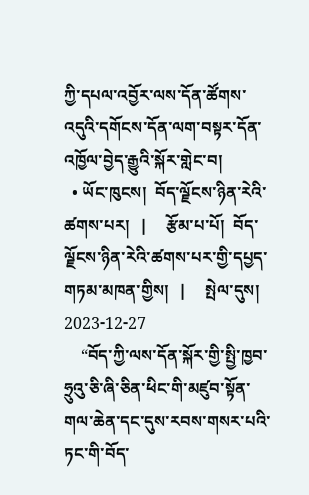ཀྱི་དཔལ་འབྱོར་ལས་དོན་ཚོགས་འདུའི་དགོངས་དོན་ལག་བསྟར་དོན་འཁྱོལ་བྱེད་རྒྱུའི་སྐོར་གླེང་བ།
  • ཡོང་ཁུངས།  བོད་ལྗོངས་ཉིན་རེའི་ཚགས་པར།   |     རྩོམ་པ་པོ།  བོད་ལྗོངས་ཉིན་རེའི་ཚགས་པར་གྱི་དཔྱད་གཏམ་མཁན་གྱིས།   |     སྤེལ་དུས།  2023-12-27
    “བོད་ཀྱི་ལས་དོན་སྐོར་གྱི་སྤྱི་ཁྱབ་ཧྲུའུ་ཅི་ཞི་ཅིན་ཕིང་གི་མཛུབ་སྟོན་གལ་ཆེན་དང་དུས་རབས་གསར་པའི་ཏང་གི་བོད་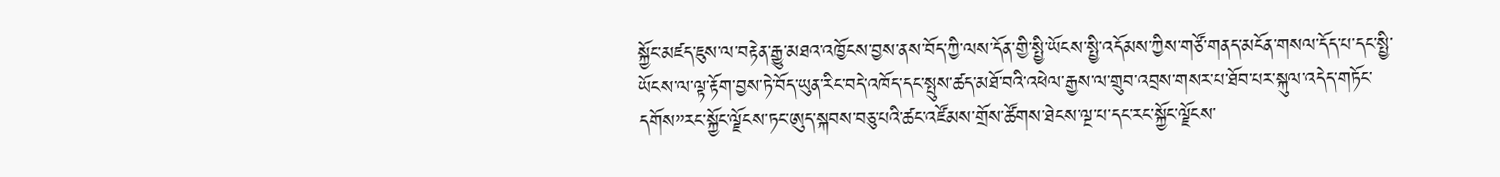སྐྱོང་མཛད་ཇུས་ལ་བརྟེན་རྒྱུ་མཐའ་འཁྱོངས་བྱས་ནས་བོད་ཀྱི་ལས་དོན་གྱི་སྤྱི་ཡོངས་སྤྱི་འདོམས་ཀྱིས་གཙོ་གནད་མངོན་གསལ་དོད་པ་དང་སྤྱི་ཡོངས་ལ་ལྟ་རྟོག་བྱས་ཏེ་བོད་ཡུན་རིང་བདེ་འཁོད་དང་སྤུས་ཚད་མཐོ་བའི་འཕེལ་རྒྱས་ལ་གྲུབ་འབྲས་གསར་པ་ཐོབ་པར་སྐུལ་འདེད་གཏོང་དགོས”རང་སྐྱོང་ལྗོངས་ཏང་ཨུད་སྐབས་བཅུ་པའི་ཚང་འཛོམས་གྲོས་ཚོགས་ཐེངས་ལྔ་པ་དང་རང་སྐྱོང་ལྗོངས་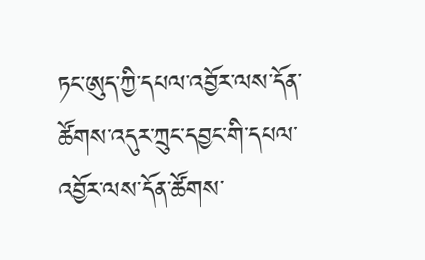ཏང་ཨུད་ཀྱི་དཔལ་འབྱོར་ལས་དོན་ཚོགས་འདུར་ཀྲུང་དབྱང་གི་དཔལ་འབྱོར་ལས་དོན་ཚོགས་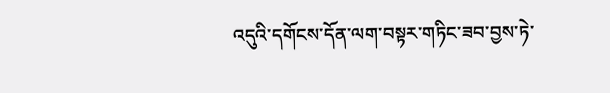འདུའི་དགོངས་དོན་ལག་བསྟར་གཏིང་ཟབ་བྱས་ཏེ་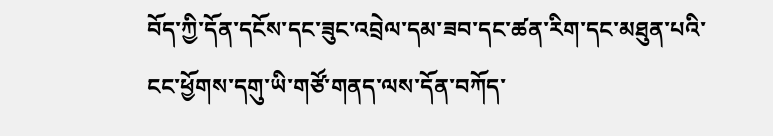བོད་ཀྱི་དོན་དངོས་དང་ཟུང་འབྲེལ་དམ་ཟབ་དང་ཚན་རིག་དང་མཐུན་པའི་ངང་ཕྱོགས་དགུ་ཡི་གཙོ་གནད་ལས་དོན་བཀོད་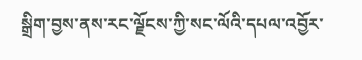སྒྲིག་བྱས་ནས་རང་ལྗོངས་ཀྱི་སང་ལོའི་དཔལ་འབྱོར་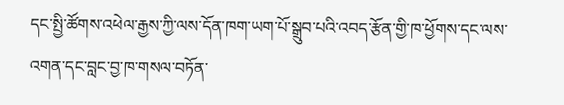དང་སྤྱི་ཚོགས་འཕེལ་རྒྱས་ཀྱི་ལས་དོན་ཁག་ཡག་པོ་སྒྲུབ་པའི་འབད་རྩོན་གྱི་ཁ་ཕྱོགས་དང་ལས་འགན་དང་བླང་བྱ་ཁ་གསལ་བཏོན་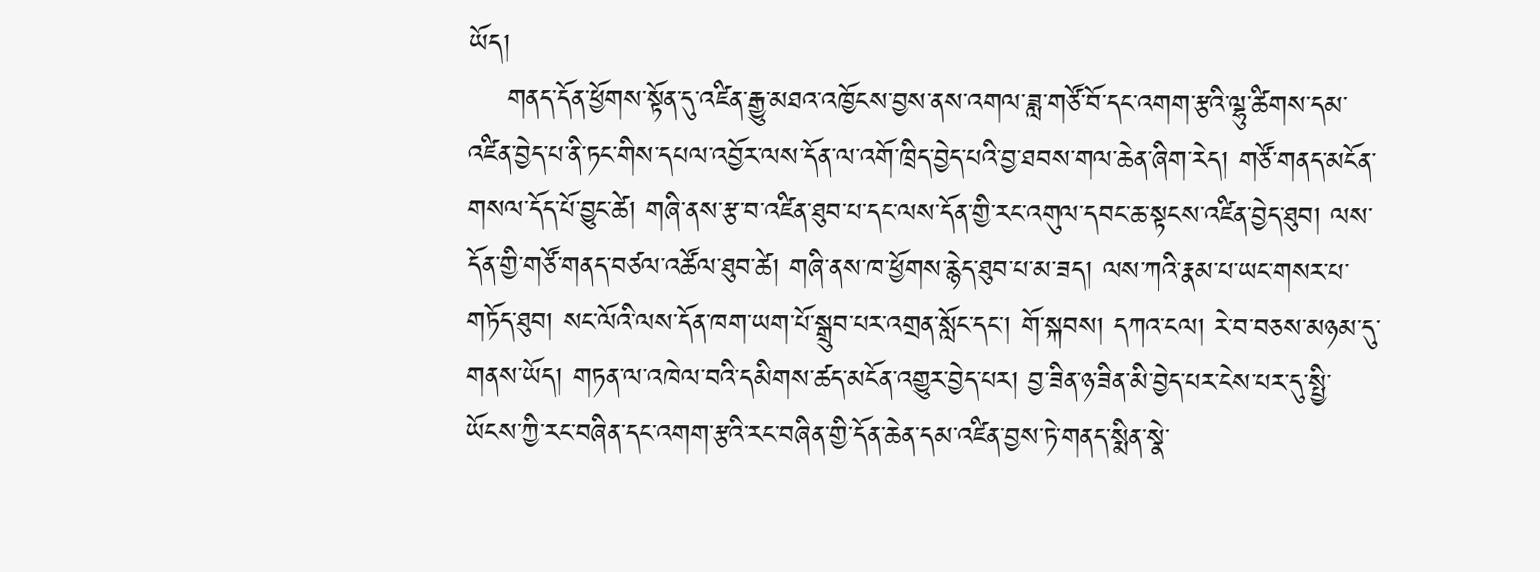ཡོད།
    གནད་དོན་ཕྱོགས་སྟོན་དུ་འཛིན་རྒྱུ་མཐའ་འཁྱོངས་བྱས་ནས་འགལ་ཟླ་གཙོ་བོ་དང་འགག་རྩའི་ལྷུ་ཚིགས་དམ་འཛིན་བྱེད་པ་ནི་ཏང་གིས་དཔལ་འབྱོར་ལས་དོན་ལ་འགོ་ཁྲིད་བྱེད་པའི་བྱ་ཐབས་གལ་ཆེན་ཞིག་རེད། གཙོ་གནད་མངོན་གསལ་དོད་པོ་བྱུང་ཚེ། གཞི་ནས་རྩ་བ་འཛིན་ཐུབ་པ་དང་ལས་དོན་གྱི་རང་འགུལ་དབང་ཆ་སྟངས་འཛིན་བྱེད་ཐུབ། ལས་དོན་གྱི་གཙོ་གནད་བཙལ་འཚོལ་ཐུབ་ཚེ། གཞི་ནས་ཁ་ཕྱོགས་རྙེད་ཐུབ་པ་མ་ཟད། ལས་ཀའི་རྣམ་པ་ཡང་གསར་པ་གཏོད་ཐུབ། སང་ལོའི་ལས་དོན་ཁག་ཡག་པོ་སྒྲུབ་པར་འགྲན་སློང་དང་། གོ་སྐབས། དཀའ་ངལ། རེ་བ་བཅས་མཉམ་དུ་གནས་ཡོད། གཏན་ལ་འཁེལ་བའི་དམིགས་ཚད་མངོན་འགྱུར་བྱེད་པར། བྱ་ཟིན་ཉ་ཟིན་མི་བྱེད་པར་ངེས་པར་དུ་སྤྱི་ཡོངས་ཀྱི་རང་བཞིན་དང་འགག་རྩའི་རང་བཞིན་གྱི་དོན་ཆེན་དམ་འཛིན་བྱས་ཏེ་གནད་སྨིན་སྣེ་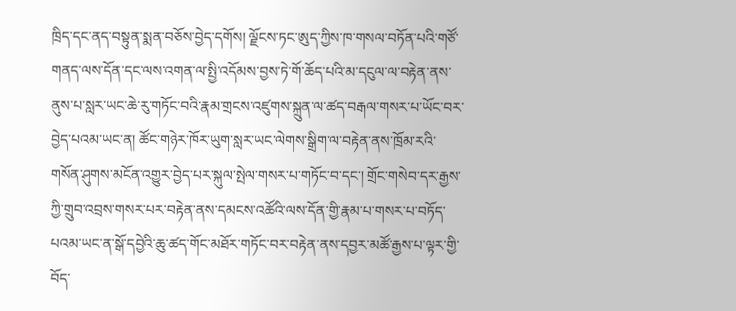ཁྲིད་དང་ནད་བསྟུན་སྨན་བཅོས་བྱེད་དགོས། ལྗོངས་ཏང་ཨུད་ཀྱིས་ཁ་གསལ་བཏོན་པའི་གཙོ་གནད་ལས་དོན་དང་ལས་འགན་ལ་སྤྱི་འདོམས་བྱས་ཏེ་གོ་ཆོད་པའི་མ་དངུལ་ལ་བརྟེན་ནས་ནུས་པ་སླར་ཡང་ཆེ་རུ་གཏོང་བའི་རྣམ་གྲངས་འཛུགས་སྐྲུན་ལ་ཚད་བརྒལ་གསར་པ་ཡོང་བར་བྱེད་པའམ་ཡང་ན། ཚོང་གཉེར་ཁོར་ཡུག་སླར་ཡང་ལེགས་སྒྲིག་ལ་བརྟེན་ནས་ཁྲོམ་རའི་གསོན་ཤུགས་མངོན་འགྱུར་བྱེད་པར་སྐུལ་སྤེལ་གསར་པ་གཏོང་བ་དང་། གྲོང་གསེབ་དར་རྒྱས་ཀྱི་གྲུབ་འབྲས་གསར་པར་བརྟེན་ནས་དམངས་འཚོའི་ལས་དོན་གྱི་རྣམ་པ་གསར་པ་བཏོད་པའམ་ཡང་ན་སྒོ་དབྱེའི་ཆུ་ཚད་གོང་མཐོར་གཏོང་བར་བརྟེན་ནས་དབྱར་མཚོ་རྒྱས་པ་ལྟར་གྱི་བོད་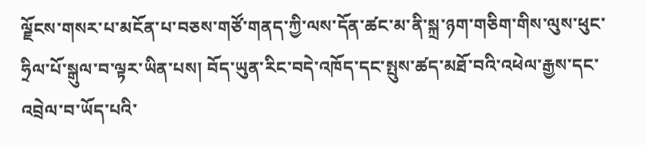ལྗོངས་གསར་པ་མངོན་པ་བཅས་གཙོ་གནད་ཀྱི་ལས་དོན་ཚང་མ་ནི་སྐྲ་ཉག་གཅིག་གིས་ལུས་ཕུང་ཧྲིལ་པོ་སྒུལ་བ་ལྟར་ཡིན་པས། བོད་ཡུན་རིང་བདེ་འཁོད་དང་སྤུས་ཚད་མཐོ་བའི་འཕེལ་རྒྱས་དང་འབྲེལ་བ་ཡོད་པའི་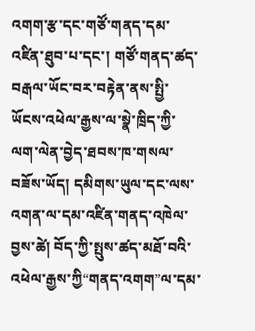འགག་རྩ་དང་གཙོ་གནད་དམ་འཛིན་ཐུབ་པ་དང་། གཙོ་གནད་ཚད་བརྒལ་ཡོང་བར་བརྟེན་ནས་སྤྱི་ཡོངས་འཕེལ་རྒྱས་ལ་སྣེ་ཁྲིད་ཀྱི་ལག་ལེན་བྱེད་ཐབས་ཁ་གསལ་བཟོས་ཡོད། དམིགས་ཡུལ་དང་ལས་འགན་ལ་དམ་འཛིན་གནད་འཁེལ་བྱས་ཚེ། བོད་ཀྱི་སྤུས་ཚད་མཐོ་བའི་འཕེལ་རྒྱས་ཀྱི“གནད་འགག”ལ་དམ་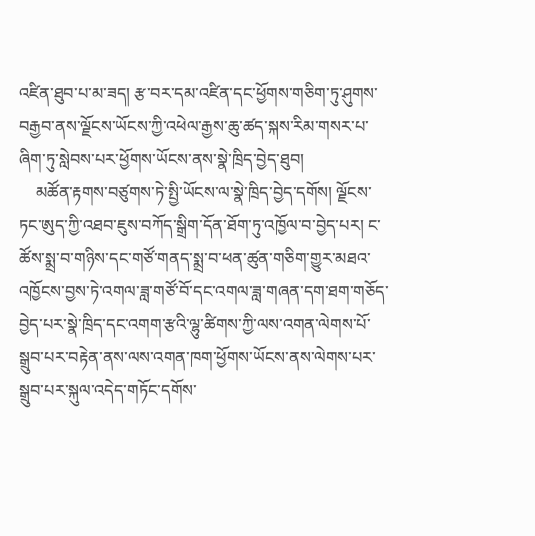འཛིན་ཐུབ་པ་མ་ཟད། རྩ་བར་དམ་འཛིན་དང་ཕྱོགས་གཅིག་ཏུ་ཤུགས་བརྒྱབ་ནས་ལྗོངས་ཡོངས་ཀྱི་འཕེལ་རྒྱས་ཆུ་ཚད་སྐས་རིམ་གསར་པ་ཞིག་ཏུ་སླེབས་པར་ཕྱོགས་ཡོངས་ནས་སྣེ་ཁྲིད་བྱེད་ཐུབ།
    མཚོན་རྟགས་བཙུགས་ཏེ་སྤྱི་ཡོངས་ལ་སྣེ་ཁྲིད་བྱེད་དགོས། ལྗོངས་ཏང་ཨུད་ཀྱི་འཐབ་ཇུས་བཀོད་སྒྲིག་དོན་ཐོག་ཏུ་འཁྱོལ་བ་བྱེད་པར། ང་ཚོས་སྨྲ་བ་གཉིས་དང་གཙོ་གནད་སྨྲ་བ་ཕན་ཚུན་གཅིག་གྱུར་མཐའ་འཁྱོངས་བྱས་ཏེ་འགལ་ཟླ་གཙོ་བོ་དང་འགལ་ཟླ་གཞན་དག་ཐག་གཅོད་བྱེད་པར་སྣེ་ཁྲིད་དང་འགག་རྩའི་ལྷུ་ཚིགས་ཀྱི་ལས་འགན་ལེགས་པོ་སྒྲུབ་པར་བརྟེན་ནས་ལས་འགན་ཁག་ཕྱོགས་ཡོངས་ནས་ལེགས་པར་སྒྲུབ་པར་སྐུལ་འདེད་གཏོང་དགོས་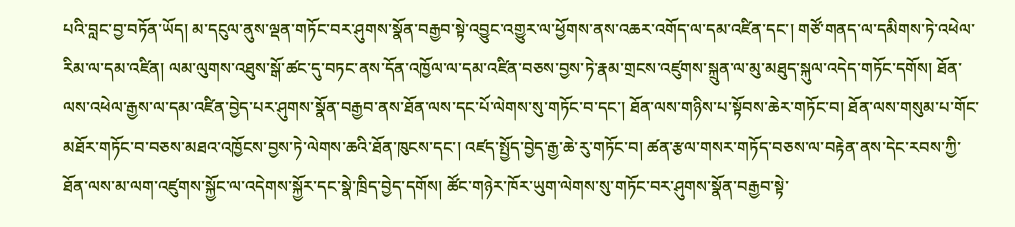པའི་བླང་བྱ་བཏོན་ཡོད། མ་དངུལ་ནུས་ལྡན་གཏོང་བར་ཤུགས་སྣོན་བརྒྱབ་སྟེ་འབྱུང་འགྱུར་ལ་ཕྱོགས་ནས་འཆར་འགོད་ལ་དམ་འཛིན་དང་། གཙོ་གནད་ལ་དམིགས་ཏེ་འཕེལ་རིམ་ལ་དམ་འཛིན། ལམ་ལུགས་འཐུས་སྒོ་ཚང་དུ་བཏང་ནས་དོན་འཁྱོལ་ལ་དམ་འཛིན་བཅས་བྱས་ཏེ་རྣམ་གྲངས་འཛུགས་སྐྲུན་ལ་མུ་མཐུད་སྐུལ་འདེད་གཏོང་དགོས། ཐོན་ལས་འཕེལ་རྒྱས་ལ་དམ་འཛིན་བྱེད་པར་ཤུགས་སྣོན་བརྒྱབ་ནས་ཐོན་ལས་དང་པོ་ལེགས་སུ་གཏོང་བ་དང་། ཐོན་ལས་གཉིས་པ་སྟོབས་ཆེར་གཏོང་བ། ཐོན་ལས་གསུམ་པ་གོང་མཐོར་གཏོང་བ་བཅས་མཐའ་འཁྱོངས་བྱས་ཏེ་ལེགས་ཆའི་ཐོན་ཁུངས་དང་། འཛད་སྤྱོད་བྱེད་རྒྱ་ཆེ་རུ་གཏོང་བ། ཚན་རྩལ་གསར་གཏོད་བཅས་ལ་བརྟེན་ནས་དེང་རབས་ཀྱི་ཐོན་ལས་མ་ལག་འཛུགས་སྐྱོང་ལ་འདེགས་སྐྱོར་དང་སྣེ་ཁྲིད་བྱེད་དགོས། ཚོང་གཉེར་ཁོར་ཡུག་ལེགས་སུ་གཏོང་བར་ཤུགས་སྣོན་བརྒྱབ་སྟེ་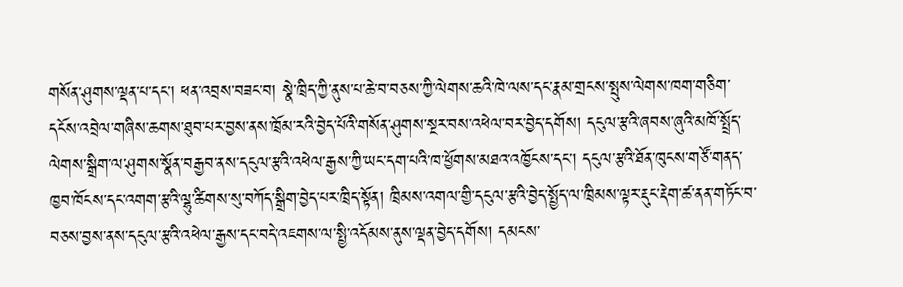གསོན་ཤུགས་ལྡན་པ་དང་། ཕན་འབྲས་བཟང་བ། སྣེ་ཁྲིད་ཀྱི་ནུས་པ་ཆེ་བ་བཅས་ཀྱི་ལེགས་ཆའི་ཁེ་ལས་དང་རྣམ་གྲངས་སྤུས་ལེགས་ཁག་གཅིག་དངོས་འབྲེལ་གཞིས་ཆགས་ཐུབ་པར་བྱས་ནས་ཁྲོམ་རའི་བྱེད་པོའི་གསོན་ཤུགས་སྔར་བས་འཕེལ་བར་བྱེད་དགོས། དངུལ་རྩའི་ཞབས་ཞུའི་མཁོ་སྤྲོད་ལེགས་སྒྲིག་ལ་ཤུགས་སྣོན་བརྒྱབ་ནས་དངུལ་རྩའི་འཕེལ་རྒྱས་ཀྱི་ཡང་དག་པའི་ཁ་ཕྱོགས་མཐའ་འཁྱོངས་དང་། དངུལ་རྩའི་ཐོན་ཁུངས་གཙོ་གནད་ཁྱབ་ཁོངས་དང་འགག་རྩའི་ལྷུ་ཚིགས་སུ་བཀོད་སྒྲིག་བྱེད་པར་ཁྲིད་སྟོན། ཁྲིམས་འགལ་གྱི་དངུལ་རྩའི་བྱེད་སྤྱོད་ལ་ཁྲིམས་ལྟར་རྡུང་རྡེག་ཚ་ནན་གཏོང་བ་བཅས་བྱས་ནས་དངུལ་རྩའི་འཕེལ་རྒྱས་དང་བདེ་འཇགས་ལ་སྤྱི་འདོམས་ནུས་ལྡན་བྱེད་དགོས། དམངས་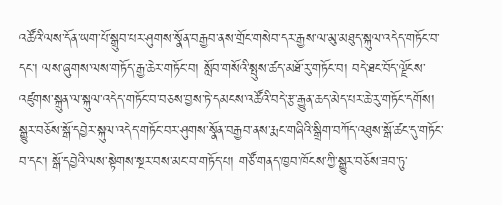འཚོའི་ལས་དོན་ཡག་པོ་སྒྲུབ་པར་ཤུགས་སྣོན་བརྒྱབ་ནས་གྲོང་གསེབ་དར་རྒྱས་ལ་མུ་མཐུད་སྐུལ་འདེད་གཏོང་བ་དང་། ལས་ཞུགས་ལས་གཏོད་རྒྱ་ཆེར་གཏོང་བ། སློབ་གསོའི་སྤུས་ཚད་མཐོ་རུ་གཏོང་བ། བདེ་ཐང་བོད་ལྗོངས་འཛུགས་སྐྲུན་ལ་སྐུལ་འདེད་གཏོང་བ་བཅས་བྱས་ཏེ་དམངས་འཚོའི་བདེ་རྩ་རྒྱུན་ཆད་མེད་པར་ཆེ་རུ་གཏོང་དགོས། སྒྱུར་བཅོས་སྒོ་དབྱེར་སྐུལ་འདེད་གཏོང་བར་ཤུགས་སྣོན་བརྒྱབ་ནས་རྨང་གཞིའི་སྒྲིག་བཀོད་འཐུས་སྒོ་ཚང་དུ་གཏོང་བ་དང་། སྒོ་དབྱེའི་ལས་སྟེགས་སྔར་བས་མང་བ་གཏོད་པ། གཙོ་གནད་ཁྱབ་ཁོངས་ཀྱི་སྒྱུར་བཅོས་ཟབ་ཏུ་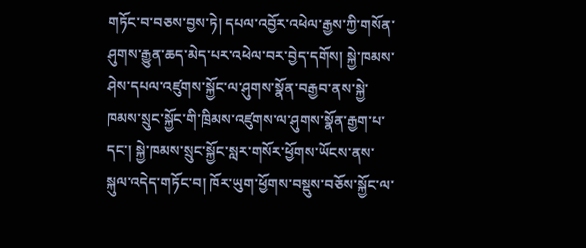གཏོང་བ་བཅས་བྱས་ཏེ། དཔལ་འབྱོར་འཕེལ་རྒྱས་ཀྱི་གསོན་ཤུགས་རྒྱུན་ཆད་མེད་པར་འཕེལ་བར་བྱེད་དགོས། སྐྱེ་ཁམས་ཤེས་དཔལ་འཛུགས་སྐྱོང་ལ་ཤུགས་སྣོན་བརྒྱབ་ནས་སྐྱེ་ཁམས་སྲུང་སྐྱོང་གི་ཁྲིམས་འཛུགས་ལ་ཤུགས་སྣོན་རྒྱག་པ་དང་། སྐྱེ་ཁམས་སྲུང་སྐྱོང་སླར་གསོར་ཕྱོགས་ཡོངས་ནས་སྐུལ་འདེད་གཏོང་བ། ཁོར་ཡུག་ཕྱོགས་བསྡུས་བཅོས་སྐྱོང་ལ་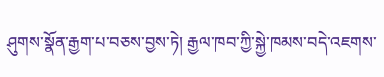ཤུགས་སྣོན་རྒྱག་པ་བཅས་བྱས་ཏེ། རྒྱལ་ཁབ་ཀྱི་སྐྱེ་ཁམས་བདེ་འཇགས་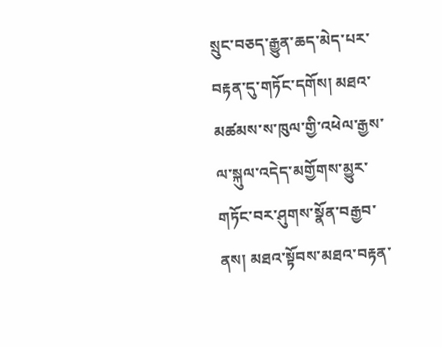སྲུང་བཅད་རྒྱུན་ཆད་མེད་པར་བརྟན་དུ་གཏོང་དགོས། མཐའ་མཚམས་ས་ཁུལ་གྱི་འཕེལ་རྒྱས་ལ་སྐུལ་འདེད་མགྱོགས་མྱུར་གཏོང་བར་ཤུགས་སྣོན་བརྒྱབ་ནས། མཐའ་སྟོབས་མཐའ་བརྟན་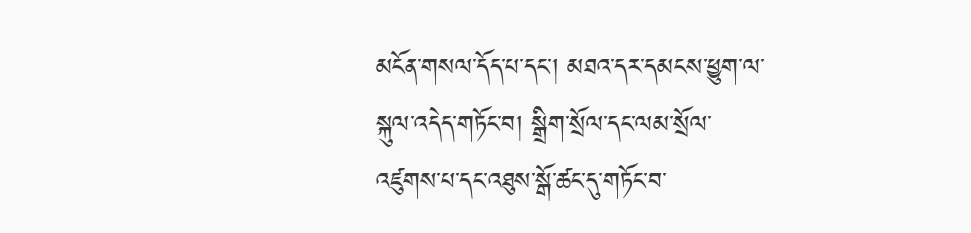མངོན་གསལ་དོད་པ་དང་། མཐའ་དར་དམངས་ཕྱུག་ལ་སྐུལ་འདེད་གཏོང་བ། སྒྲིག་སྲོལ་དང་ལམ་སྲོལ་འཛུགས་པ་དང་འཐུས་སྒོ་ཚང་དུ་གཏོང་བ་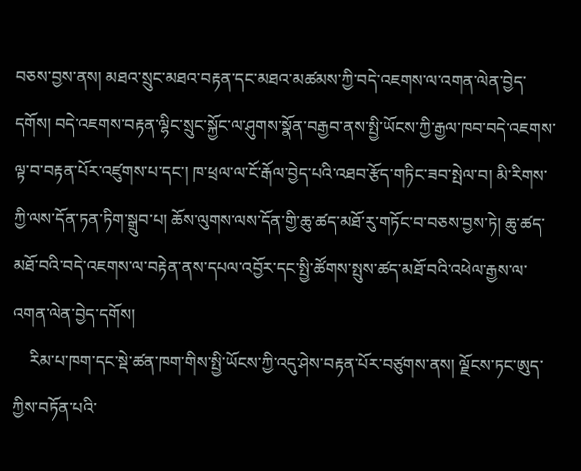བཅས་བྱས་ནས། མཐའ་སྲུང་མཐའ་བརྟན་དང་མཐའ་མཚམས་ཀྱི་བདེ་འཇགས་ལ་འགན་ལེན་བྱེད་དགོས། བདེ་འཇགས་བརྟན་ལྷིང་སྲུང་སྐྱོང་ལ་ཤུགས་སྣོན་བརྒྱབ་ནས་སྤྱི་ཡོངས་ཀྱི་རྒྱལ་ཁབ་བདེ་འཇགས་ལྟ་བ་བརྟན་པོར་འཛུགས་པ་དང་། ཁ་ཕྲལ་ལ་ངོ་རྒོལ་བྱེད་པའི་འཐབ་རྩོད་གཏིང་ཟབ་སྤེལ་བ། མི་རིགས་ཀྱི་ལས་དོན་ཏན་ཏིག་སྒྲུབ་པ། ཆོས་ལུགས་ལས་དོན་གྱི་ཆུ་ཚད་མཐོ་རུ་གཏོང་བ་བཅས་བྱས་ཏེ། ཆུ་ཚད་མཐོ་བའི་བདེ་འཇགས་ལ་བརྟེན་ནས་དཔལ་འབྱོར་དང་སྤྱི་ཚོགས་སྤུས་ཚད་མཐོ་བའི་འཕེལ་རྒྱས་ལ་འགན་ལེན་བྱེད་དགོས།
    རིམ་པ་ཁག་དང་སྡེ་ཚན་ཁག་གིས་སྤྱི་ཡོངས་ཀྱི་འདུ་ཤེས་བརྟན་པོར་བཙུགས་ནས། ལྗོངས་ཏང་ཨུད་ཀྱིས་བཏོན་པའི་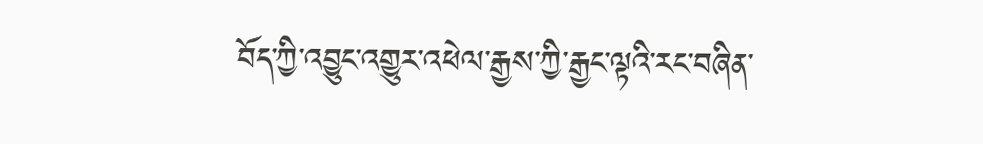བོད་ཀྱི་འབྱུང་འགྱུར་འཕེལ་རྒྱས་ཀྱི་རྒྱང་ལྟའི་རང་བཞིན་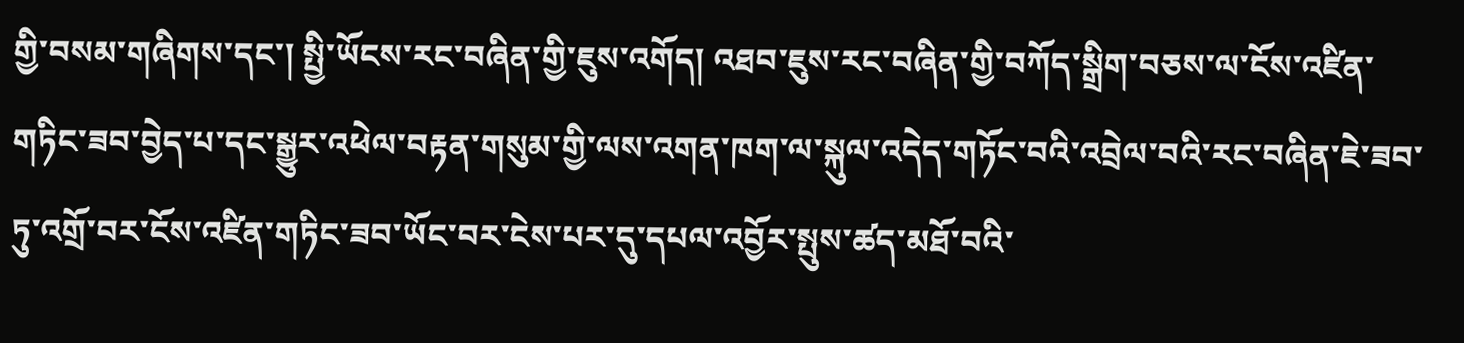གྱི་བསམ་གཞིགས་དང་། སྤྱི་ཡོངས་རང་བཞིན་གྱི་ཇུས་འགོད། འཐབ་ཇུས་རང་བཞིན་གྱི་བཀོད་སྒྲིག་བཅས་ལ་ངོས་འཛིན་གཏིང་ཟབ་བྱེད་པ་དང་སྒྱུར་འཕེལ་བརྟན་གསུམ་གྱི་ལས་འགན་ཁག་ལ་སྐུལ་འདེད་གཏོང་བའི་འབྲེལ་བའི་རང་བཞིན་ཇེ་ཟབ་ཏུ་འགྲོ་བར་ངོས་འཛིན་གཏིང་ཟབ་ཡོང་བར་ངེས་པར་དུ་དཔལ་འབྱོར་སྤུས་ཚད་མཐོ་བའི་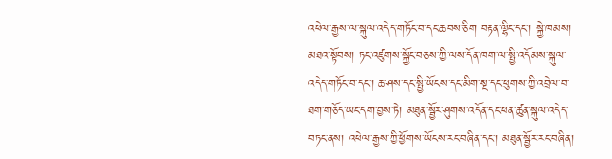འཕེལ་རྒྱས་ལ་སྐུལ་འདེད་གཏོང་བ་དང་ཆབས་ཅིག བརྟན་ལྷིང་དང་། སྐྱེ་ཁམས། མཐའ་སྟོབས། ཏང་འཛུགས་སྐྱོང་བཅས་ཀྱི་ལས་དོན་ཁག་ལ་སྤྱི་འདོམས་སྐུལ་འདེད་གཏོང་བ་དང་། ཆ་ཤས་དང་སྤྱི་ཡོངས་དང་མིག་སྔ་དང་ཕུགས་ཀྱི་འབྲེལ་བ་ཐག་གཅོད་ཡང་དག་བྱས་ཏེ། མཐུན་སྦྱོར་ཤུགས་འདོན་དང་ཕན་ཚུན་སྐུལ་འདེད་བཏང་ནས། འཕེལ་རྒྱས་ཀྱི་ཕྱོགས་ཡོངས་རང་བཞིན་དང་། མཐུན་སྦྱོར་རང་བཞིན།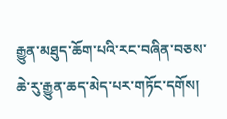རྒྱུན་མཐུད་ཆོག་པའི་རང་བཞིན་བཅས་ཆེ་རུ་རྒྱུན་ཆད་མེད་པར་གཏོང་དགོས།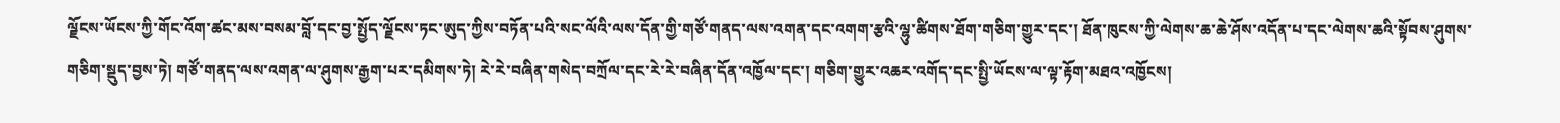ལྗོངས་ཡོངས་ཀྱི་གོང་འོག་ཚང་མས་བསམ་བློ་དང་བྱ་སྤྱོད་ལྗོངས་ཏང་ཨུད་ཀྱིས་བཏོན་པའི་སང་ལོའི་ལས་དོན་གྱི་གཙོ་གནད་ལས་འགན་དང་འགག་རྩའི་ལྷུ་ཚིགས་ཐོག་གཅིག་གྱུར་དང་། ཐོན་ཁུངས་ཀྱི་ལེགས་ཆ་ཆེ་ཤོས་འདོན་པ་དང་ལེགས་ཆའི་སྟོབས་ཤུགས་གཅིག་སྡུད་བྱས་ཏེ། གཙོ་གནད་ལས་འགན་ལ་ཤུགས་རྒྱག་པར་དམིགས་ཏེ། རེ་རེ་བཞིན་གསེད་བཀྲོལ་དང་རེ་རེ་བཞིན་དོན་འཁྱོལ་དང་། གཅིག་གྱུར་འཆར་འགོད་དང་སྤྱི་ཡོངས་ལ་ལྟ་རྟོག་མཐའ་འཁྱོངས།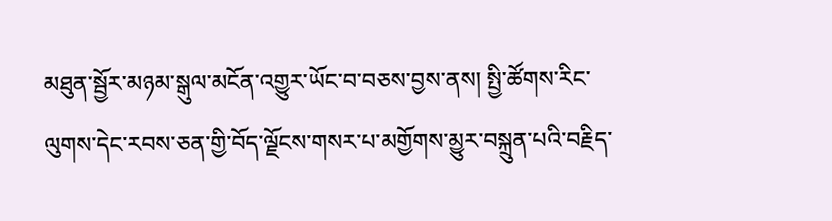མཐུན་སྦྱོར་མཉམ་སྒུལ་མངོན་འགྱུར་ཡོང་བ་བཅས་བྱས་ནས། སྤྱི་ཚོགས་རིང་ལུགས་དེང་རབས་ཅན་གྱི་བོད་ལྗོངས་གསར་པ་མགྱོགས་མྱུར་བསྐྲུན་པའི་བརྗིད་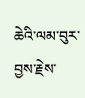ཆེའི་ལམ་བུར་བྱས་རྗེས་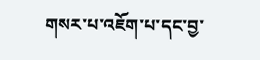གསར་པ་འཇོག་པ་དང་བྱ་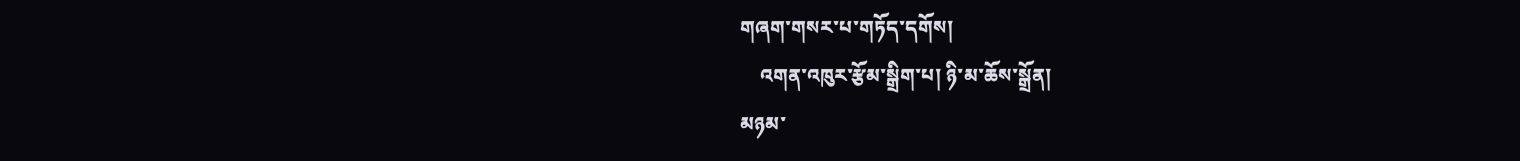གཞག་གསར་པ་གཏོད་དགོས།
    འགན་འཁུར་རྩོམ་སྒྲིག་པ། ཉི་མ་ཆོས་སྒྲོན།
མཉམ་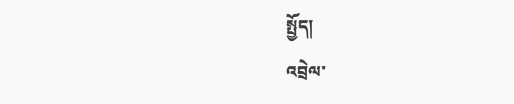སྤྱོད།
འབྲེལ་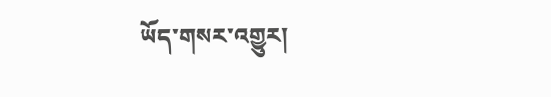ཡོད་གསར་འགྱུར།